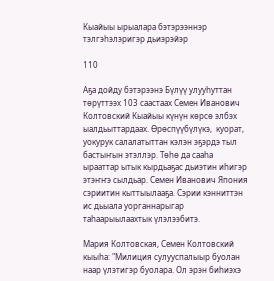Кыайыы ырыалара бэтэрээннэр тэлгэһэлэригэр дьиэрэйэр

110

Аҕа дойду бэтэрээнэ Бүлүү улууһуттан төрүттээх 103 саастаах Семен Иванович Колтовский Кыайыы күнүн көрсө элбэх ыалдьыттардаах. Өрөспүүбүлүкэ,  куорат, уокурук салалатыттан кэлэн эҕэрдэ тыл бастыҥын этэллэр. Төһө да сааһа ырааттар ытык кырдьаҕас дьиэтин иһигэр этэҥҥэ сылдьар. Семен Иванович Япония сэриитин кыттыылааҕа. Сэрии кэнниттэн ис дьыала уорганнарыгар таһаарыылаахтык үлэлээбитэ.

Мария Колтовская, Семен Колтовский кыыһа: "Милиция сулууспалыыр буолан наар үлэтигэр буолара. Ол эрэн биһиэхэ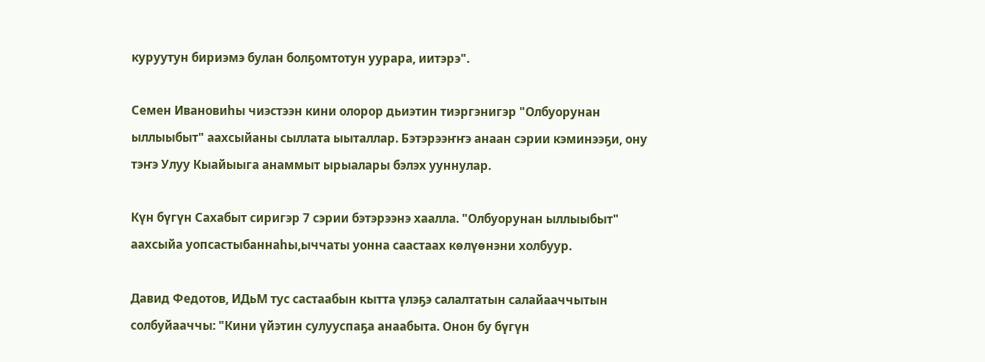куруутун бириэмэ булан болҕомтотун уурара, иитэрэ".

Семен Ивановиһы чиэстээн кини олорор дьиэтин тиэргэнигэр "Олбуорунан ыллыыбыт" аахсыйаны сыллата ыыталлар. Бэтэрээҥҥэ анаан сэрии кэминээҕи, ону тэҥэ Улуу Кыайыыга анаммыт ырыалары бэлэх ууннулар.

Күн бүгүн Сахабыт сиригэр 7 сэрии бэтэрээнэ хаалла. "Олбуорунан ыллыыбыт" аахсыйа уопсастыбаннаһы,ыччаты уонна саастаах көлүөнэни холбуур.

Давид Федотов, ИДьМ тус састаабын кытта үлэҕэ салалтатын салайааччытын солбуйааччы: "Кини үйэтин сулууспаҕа анаабыта. Онон бу бүгүн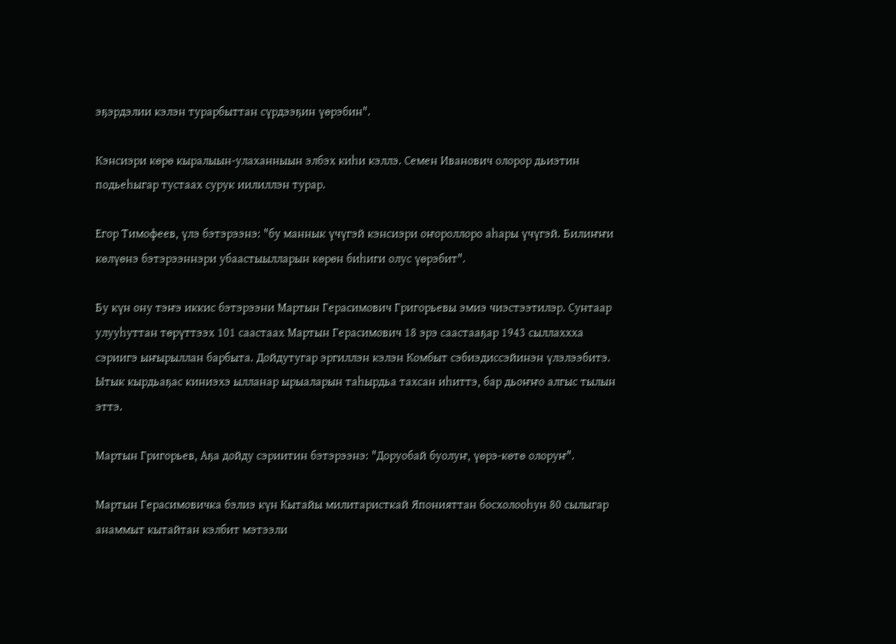эҕэрдэлии кэлэн турарбыттан сүрдээҕин үөрэбин".

Кэнсиэри көрө кыралыын-улаханныын элбэх киһи кэллэ. Семен Иванович олорор дьиэтин подьеһыгар тустаах сурук иилиллэн турар.

Егор Тимофеев, үлэ бэтэрээнэ: "бу маннык үчүгэй кэнсиэри оҥороллоро аһары үчүгэй. Билиҥҥи көлүөнэ бэтэрээннэри убаастыылларын көрөн биһиги олус үөрэбит".

Бу күн ону тэҥэ иккис бэтэрээни Мартын Герасимович Григорьевы эмиэ чиэстээтилэр. Сунтаар улууһуттан төрүттээх 101 саастаах Мартын Герасимович 18 эрэ саастааҕар 1943 сыллаххха сэриигэ ыҥырыллан барбыта. Дойдутугар эргиллэн кэлэн Комбыт сэбиэдиссэйинэн үлэлээбитэ. Ытык кырдьаҕас киниэхэ ылланар ырыаларын таһырдьа тахсан иһиттэ, бар дьоҥҥо алгыс тылын эттэ.

Мартын Григорьев, Аҕа дойду сэриитин бэтэрээнэ: "Доруобай буолуҥ, үөрэ-көтө олоруҥ".

Мартын Герасимовичка бэлиэ күн Кытайы милитаристкай Японияттан босхолооһун 80 сылыгар анаммыт кытайтан кэлбит мэтээли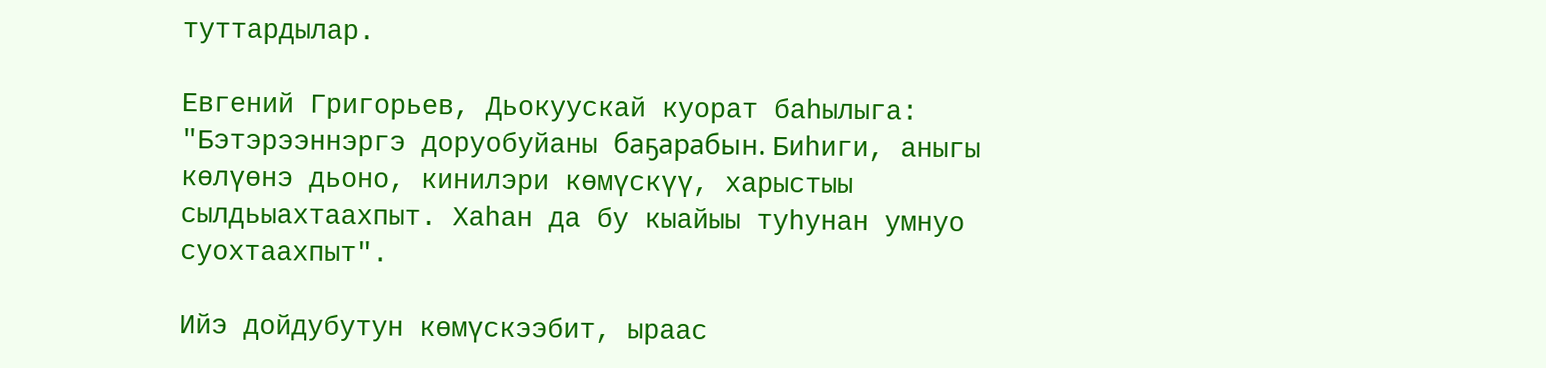туттардылар.

Евгений Григорьев, Дьокуускай куорат баһылыга: "Бэтэрээннэргэ доруобуйаны баҕарабын. Биһиги, аныгы көлүөнэ дьоно, кинилэри көмүскүү, харыстыы сылдьыахтаахпыт. Хаһан да бу кыайыы туһунан умнуо суохтаахпыт".

Ийэ дойдубутун көмүскээбит, ыраас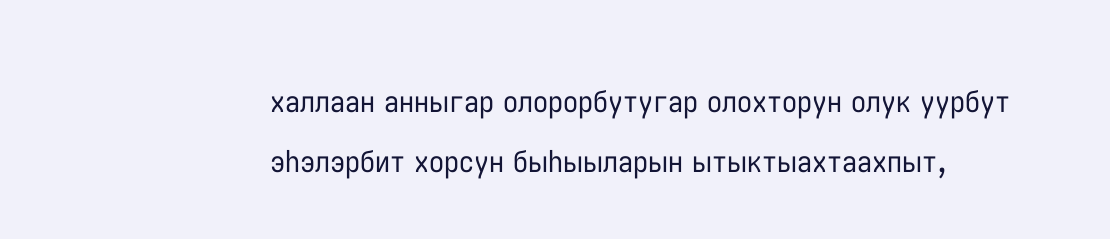халлаан анныгар олорорбутугар олохторун олук уурбут эһэлэрбит хорсун быһыыларын ытыктыахтаахпыт,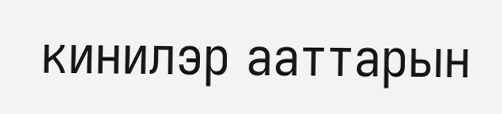кинилэр ааттарын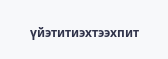үйэтитиэхтээхпит